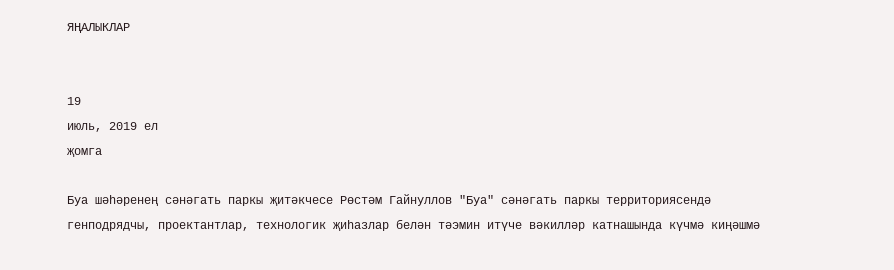ЯҢАЛЫКЛАР


19
июль, 2019 ел
җомга

Буа шәһәренең сәнәгать паркы җитәкчесе Рөстәм Гайнуллов "Буа" сәнәгать паркы территориясендә генподрядчы, проектантлар, технологик җиһазлар белән тәэмин итүче вәкилләр катнашында күчмә киңәшмә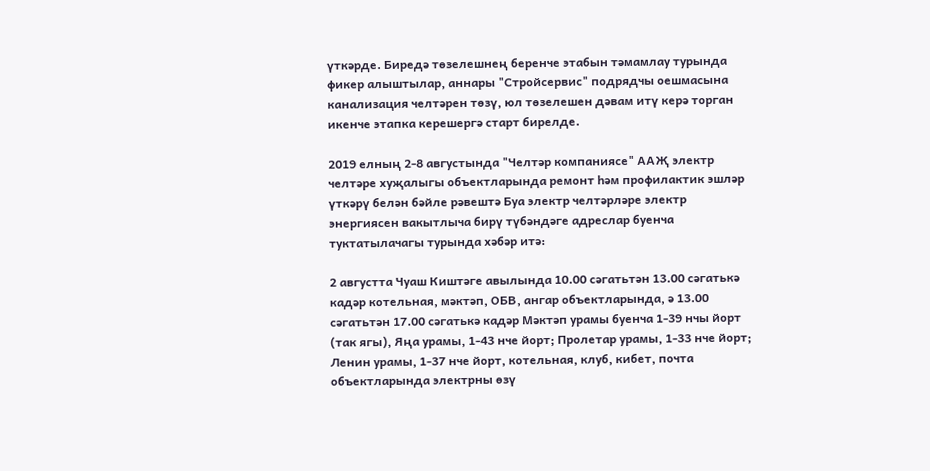үткәрде. Биредә төзелешнең беренче этабын тәмамлау турында фикер алыштылар, аннары "Стройсервис" подрядчы оешмасына канализация челтәрен төзү, юл төзелешен дәвам итү керә торган икенче этапка керешергә старт бирелде.

2019 елның 2-8 августында "Челтәр компаниясе" ААҖ электр челтәре хуҗалыгы объектларында ремонт һәм профилактик эшләр үткәрү белән бәйле рәвештә Буа электр челтәрләре электр энергиясен вакытлыча бирү түбәндәге адреслар буенча туктатылачагы турында хәбәр итә:

2 августта Чуаш Киштәге авылында 10.00 сәгатьтән 13.00 сәгатькә кадәр котельная, мәктәп, ОБВ, ангар объектларында, ә 13.00 сәгатьтән 17.00 сәгатькә кадәр Мәктәп урамы буенча 1-39 нчы йорт (так ягы), Яңа урамы, 1-43 нче йорт; Пролетар урамы, 1-33 нче йорт; Ленин урамы, 1-37 нче йорт, котельная, клуб, кибет, почта объектларында электрны өзү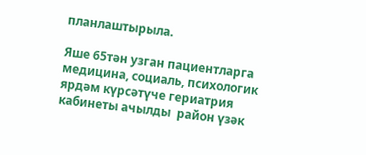планлаштырыла.

Яше 65тән узган пациентларга медицина, социаль, психологик ярдәм күрсәтүче гериатрия кабинеты ачылды  район үзәк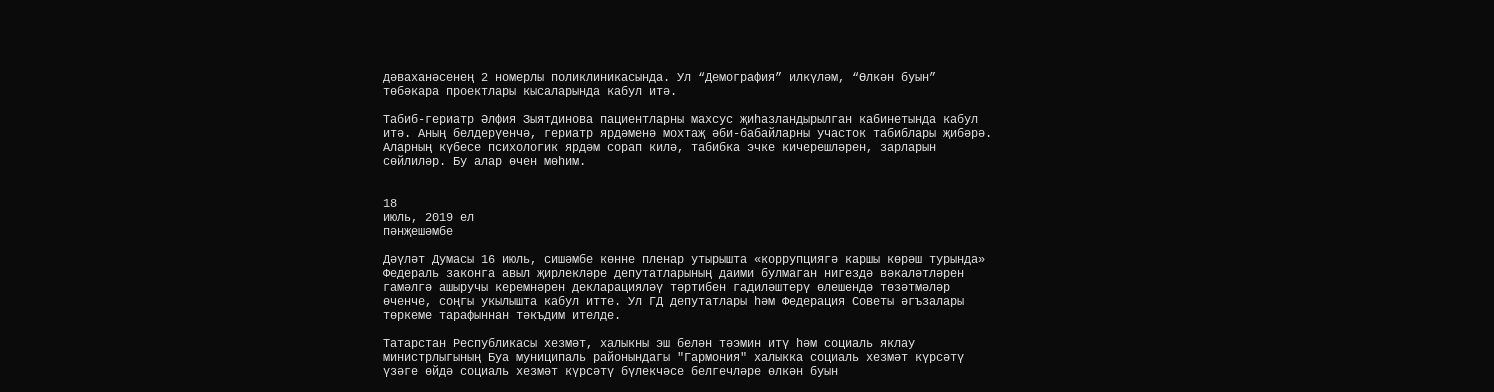дәваханәсенең 2 номерлы поликлиникасында. Ул “Демография” илкүләм, “Өлкән буын” төбәкара проектлары кысаларында кабул итә.

Табиб-гериатр Әлфия Зыятдинова пациентларны махсус җиһазландырылган кабинетында кабул итә. Аның белдерүенчә, гериатр ярдәменә мохтаҗ әби-бабайларны участок табиблары җибәрә. Аларның күбесе психологик ярдәм сорап килә, табибка эчке кичерешләрен, зарларын сөйлиләр. Бу алар өчен мөһим.


18
июль, 2019 ел
пәнҗешәмбе

Дәүләт Думасы 16 июль, сишәмбе көнне пленар утырышта «коррупциягә каршы көрәш турында» Федераль законга авыл җирлекләре депутатларының даими булмаган нигездә вәкаләтләрен гамәлгә ашыручы керемнәрен декларацияләү тәртибен гадиләштерү өлешендә төзәтмәләр өченче, соңгы укылышта кабул итте. Ул ГД депутатлары һәм Федерация Советы әгъзалары төркеме тарафыннан тәкъдим ителде.

Татарстан Республикасы хезмәт, халыкны эш белән тәэмин итү һәм социаль яклау министрлыгының Буа муниципаль районындагы "Гармония" халыкка социаль хезмәт күрсәтү үзәге өйдә социаль хезмәт күрсәтү бүлекчәсе белгечләре өлкән буын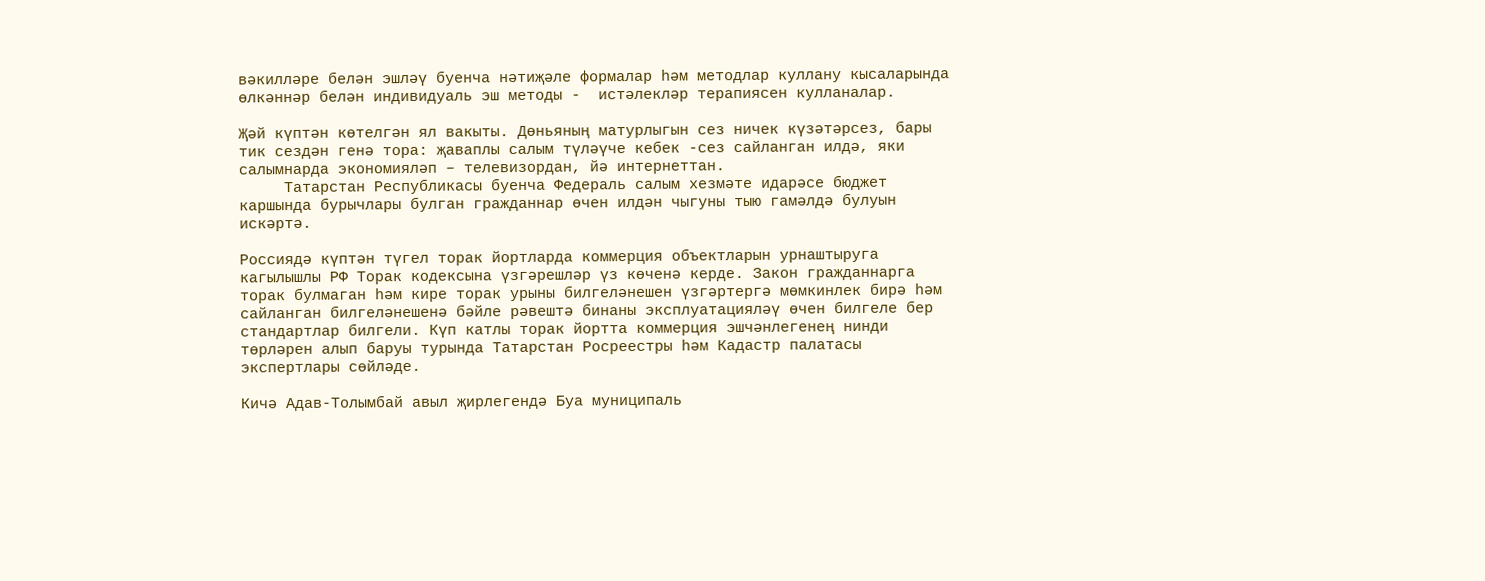вәкилләре белән эшләү буенча нәтиҗәле формалар һәм методлар куллану кысаларында өлкәннәр белән индивидуаль эш методы -  истәлекләр терапиясен кулланалар.

Җәй күптән көтелгән ял вакыты. Дөньяның матурлыгын сез ничек күзәтәрсез, бары тик сездән генә тора: җаваплы салым түләүче кебек -сез сайланган илдә, яки салымнарда экономияләп – телевизордан, йә интернеттан.
     Татарстан Республикасы буенча Федераль салым хезмәте идарәсе бюджет каршында бурычлары булган гражданнар өчен илдән чыгуны тыю гамәлдә булуын искәртә.

Россиядә күптән түгел торак йортларда коммерция объектларын урнаштыруга кагылышлы РФ Торак кодексына үзгәрешләр үз көченә керде. Закон гражданнарга торак булмаган һәм кире торак урыны билгеләнешен үзгәртергә мөмкинлек бирә һәм сайланган билгеләнешенә бәйле рәвештә бинаны эксплуатацияләү өчен билгеле бер стандартлар билгели. Күп катлы торак йортта коммерция эшчәнлегенең нинди төрләрен алып баруы турында Татарстан Росреестры һәм Кадастр палатасы экспертлары сөйләде.

Кичә Адав-Толымбай авыл җирлегендә Буа муниципаль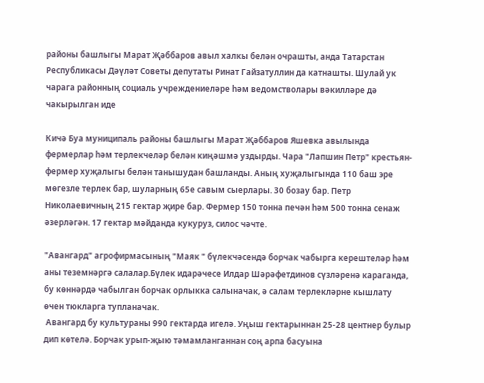районы башлыгы Марат Җәббаров авыл халкы белән очрашты, анда Татарстан Республикасы Дәүләт Советы депутаты Ринат Гайзатуллин да катнашты. Шулай ук чарага районның социаль учреждениеләре һәм ведомстволары вәкилләре дә чакырылган иде

Кичә Буа муниципаль районы башлыгы Марат Җәббаров Яшевка авылында фермерлар һәм терлекчеләр белән киңәшмә уздырды. Чара "Лапшин Петр" крестьян-фермер хуҗалыгы белән танышудан башланды. Аның хуҗалыгында 110 баш эре мөгезле терлек бар, шуларның 65е савым сыерлары. 30 бозау бар. Петр Николаевичның 215 гектар җире бар. Фермер 150 тонна печән һәм 500 тонна сенаж әзерләгән. 17 гектар мәйданда кукуруз, силос чәчте.

"Авангард" агрофирмасының "Маяк " бүлекчәсендә борчак чабырга керештеләр һәм аны теземнәргә салалар.Бүлек идарәчесе Илдар Шәрәфетдинов сүзләренә караганда, бу көннәрдә чабылган борчак орлыкка салыначак, ә салам терлекләрне кышлату өчен тюкларга тупланачак.
 Авангард бу культураны 990 гектарда игелә. Уңыш гектарыннан 25-28 центнер булыр дип көтелә. Борчак урып-җыю тәмамланганнан соң арпа басуына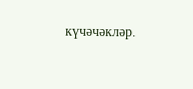күчәчәкләр.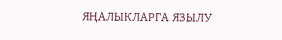ЯҢАЛЫКЛАРГА ЯЗЫЛУ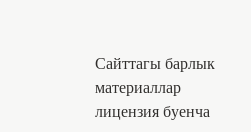Сайттагы барлык материаллар лицензия буенча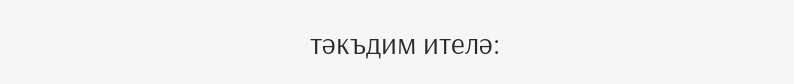тәкъдим ителә: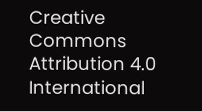Creative Commons Attribution 4.0 International